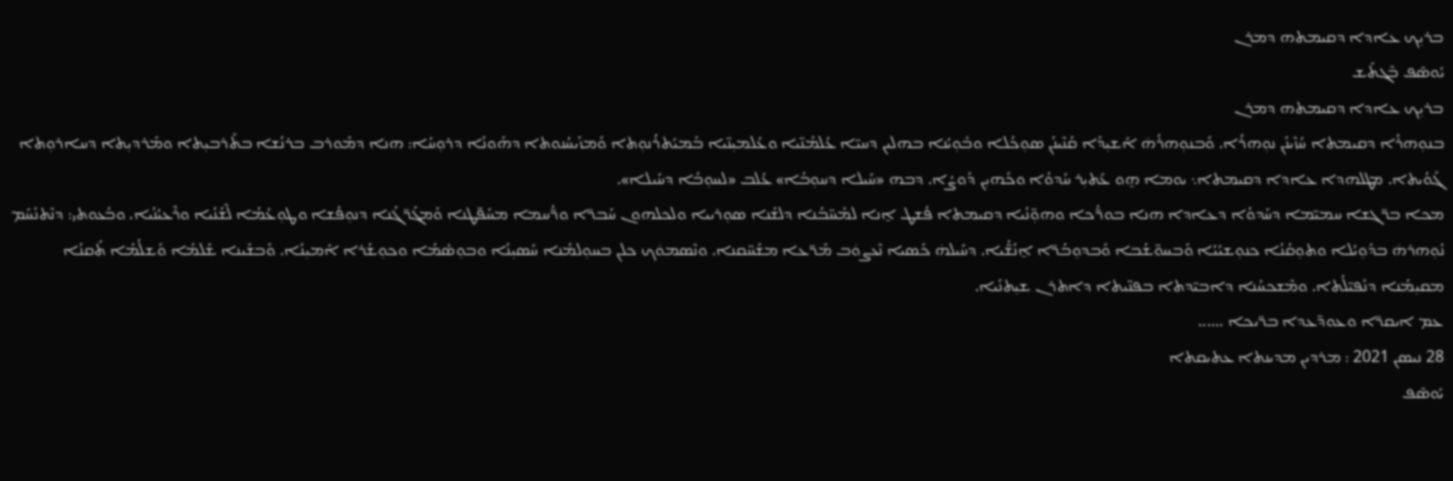ܒܪܝܼܟ ܥܐܕܐ ܕܩܝܡܬܗ ܕܡܪܢ
ܝܰܘܣܶܦ ܒܶܓܬܰܫ
ܒܪܝܼܟ ܥܐܕܐ ܕܩܝܡܬܗ ܕܡܪܢ
ܒܢܘܼܗܪܳܐ ܕܩܝܡܬܐ ܚܳܙܶܝܢܰܢ ܢܘܼܗܪܳܐ. ܘܰܒܢܘܼܗܪܳܗܿ ܐܰܫܝܼܕܳܐ ܩܳܢܶܝܢܰܢ ܣܘܼܟܳܠܐ ܘܒܽܘܼܝܳܢܐ ܒܗܠܝܢ ܕܚܝ̈ܐ ܥܳܠܡܳܢ̈ܝܐ ܘܥܳܠܡܝܼܢ̈ܝܐ ܒܰܡܝܰܬܪܳܢܘܼܬܐ ܘܰܡܙܰܝܚܳܢܘܬܐ ܕܗܰܘܢܳܐ ܕܪܘܼܚܳܐ: ܗܢܐ ܕܡܰܘܪܒ ܒܪܢܳܫܐ ܒܬܰܪܒܝܼܬܐ ܘܡܰܪܕܝܼܬܐ ܕܚܐܪܘܼܬܐ ܓܰܘܳܝܬܐ. ܡܛܠܗܕܐ ܥܐܕܐ ܕܩܝܡܬܐ܆ ܝܘܡܐ ܗ̱ܘ ܥܰܬܝܼܪ ܚܰܕܘܳܐ ܘܟܰܗܝܼܢ ܕܰܘܨܳܐ. ܕܒܗ «ܚܰܝܠܐ ܕܚܘܼܒܳܐ» ܥܳܠܒ «ܠܚܘܼܒܳܐ ܕܚܰܝܠܐ».
ܡܟܐ ܒܪ̈ܓܫܐ ܚܡܝ̈ܡܐ ܕܚܰܕܘܳܐ ܕܥܐܕܐ ܗܢܐ ܒܘܪ̈ܳܟܐ ܘܗܘܼ̈ܢܳܝܐ ܕܩܝܡܬܐ ܦܳܫܛ ܐ̱ܢܐ ܠܡܰܚ̈ܒܳܢܐ ܕܠܫܳܢܐ ܣܘܼܪܝܝܐ ܘܠܟܠܗܘܢ ܚܰܒܪ̈ܐ ܘܪ̈ܳܚܡܐ ܡܚܰܦ̈ܛܢܐ ܘܰܡܓܰܪ̈ܓܳܢܐ ܕܢܘܼܦܳܫܐ ܘܛܘܼܥܳܡܳܐ ܠܶܫܳܢܳܝܐ ܘܪܶܥܝܳܢܳܝܐ. ܘܒܳܥܘܬܝ: ܕܢܶܬܢܰܚܰܡ ܢܽܘܼܗܪܗܿ ܒܕܽܘܼܝܳܠܐ ܘܬܘܼܩܳܢܳܐ ܟܢܘܼܫܝܳܝܳܐ ܘܰܒܚܘ̈ܫܳܒܐ ܘܰܒܕܘܼܒܳܪ̈ܐ ܐ̱ܢܳܫ̈ܳܝܐ. ܕܚܰܝܠܗܿ ܟܰܣܝܐ ܢܶܥܨܘܿܒ ܡܰܪ̈ܥܐ ܡܫܰܚ̈ܩܢܐ. ܘܢܶܣܡܘܿܟ ܟܠܢ ܒܚܘܼܠܡܳܢܐ ܚܰܣܝܼܢܳܐ ܘܒܘܼܣܳܡܳܐ ܘܟܘܼܫܳܪܐ ܐܰܡܝܼܢܳܐ. ܘܰܒܫܰܝܢܐ ܫܰܠܡܳܐ ܘܰܫܠܳܡܳܐ ܬܰܩܢܳܐ ܡܩܝܼܡܳܢܐ ܕܢܰܦܝ̈ܠܳܬܐ. ܘܡܶܫܟܚܳܢܐ ܕܐܒܝ̈ܕܬܐ ܒܦܢ̈ܝܬܐ ܕܐܬܪܢ ܫܝܼܬܢܳܝܐ.
ܥܡ ܐܝܩܪ̈ܐ ܘܥܘܕ̈ܥܕܐ ܒܪ̈ܝܟܐ ......
28 ܢܝܣܢ 2021 : ܡܪܕܝܢ ܡܕܝܢܬܐ ܥܬܝܩܬܐ
ܝܰܘܣܶܦ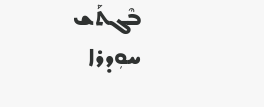ܒܶܓܬܰܫ
ܚܘܼܕܪܐ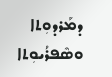ܕܡܰܪܕܘܼܬܐ ܘܣܶܦܪܳܝܘܼܬܐ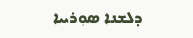ܕܠܫܢܐ ܣܘܼܪܝܝܐ